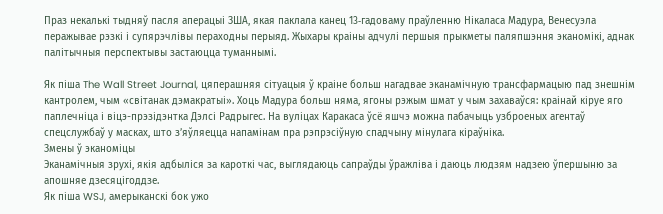Праз некалькі тыдняў пасля аперацыі ЗША, якая паклала канец 13‑гадоваму праўленню Нікаласа Мадура, Венесуэла перажывае рэзкі і супярэчлівы пераходны перыяд. Жыхары краіны адчулі першыя прыкметы паляпшэння эканомікі, аднак палітычныя перспектывы застаюцца туманнымі.

Як піша The Wall Street Journal, цяперашняя сітуацыя ў краіне больш нагадвае эканамічную трансфармацыю пад знешнім кантролем, чым «світанак дэмакратыі». Хоць Мадура больш няма, ягоны рэжым шмат у чым захаваўся: краінай кіруе яго паплечніца і віцэ-прэзідэнтка Дэлсі Радрыгес. На вуліцах Каракаса ўсё яшчэ можна пабачыць узброеных агентаў спецслужбаў у масках, што з’яўляецца напамінам пра рэпрэсіўную спадчыну мінулага кіраўніка.
Змены ў эканоміцы
Эканамічныя зрухі, якія адбыліся за кароткі час, выглядаюць сапраўды ўражліва і даюць людзям надзею ўпершыню за апошняе дзесяцігоддзе.
Як піша WSJ, амерыканскі бок ужо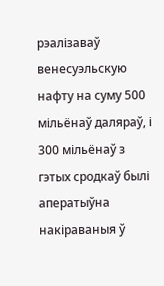рэалізаваў венесуэльскую нафту на суму 500 мільёнаў даляраў, і 300 мільёнаў з гэтых сродкаў былі аператыўна накіраваныя ў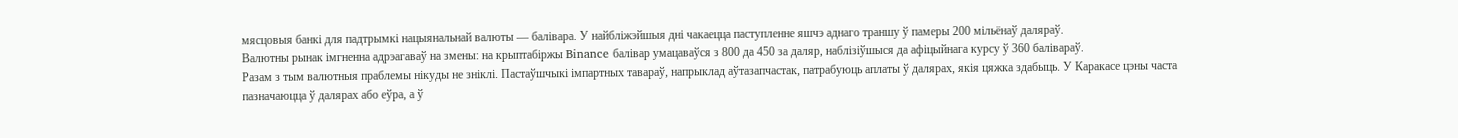мясцовыя банкі для падтрымкі нацыянальнай валюты — балівара. У найбліжэйшыя дні чакаецца паступленне яшчэ аднаго траншу ў памеры 200 мільёнаў даляраў.
Валютны рынак імгненна адрэагаваў на змены: на крыптабіржы Binance балівар умацаваўся з 800 да 450 за даляр, наблізіўшыся да афіцыйнага курсу ў 360 балівараў.
Разам з тым валютныя праблемы нікуды не зніклі. Пастаўшчыкі імпартных тавараў, напрыклад аўтазапчастак, патрабуюць аплаты ў далярах, якія цяжка здабыць. У Каракасе цэны часта пазначаюцца ў далярах або еўра, а ў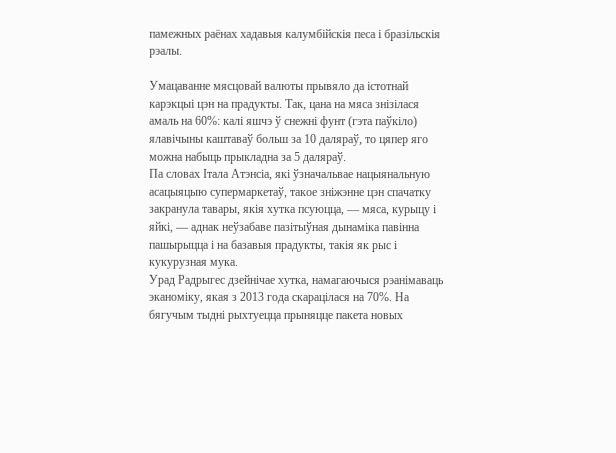памежных раёнах хадавыя калумбійскія песа і бразільскія рэалы.

Умацаванне мясцовай валюты прывяло да істотнай карэкцыі цэн на прадукты. Так, цана на мяса знізілася амаль на 60%: калі яшчэ ў снежні фунт (гэта паўкіло) ялавічыны каштаваў больш за 10 даляраў, то цяпер яго можна набыць прыкладна за 5 даляраў.
Па словах Італа Атэнсіа, які ўзначальвае нацыянальную асацыяцыю супермаркетаў, такое зніжэнне цэн спачатку закранула тавары, якія хутка псуюцца, — мяса, курыцу і яйкі, — аднак неўзабаве пазітыўная дынаміка павінна пашырыцца і на базавыя прадукты, такія як рыс і кукурузная мука.
Урад Радрыгес дзейнічае хутка, намагаючыся рэанімаваць эканоміку, якая з 2013 года скарацілася на 70%. На бягучым тыдні рыхтуецца прыняцце пакета новых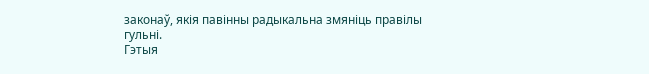законаў, якія павінны радыкальна змяніць правілы гульні.
Гэтыя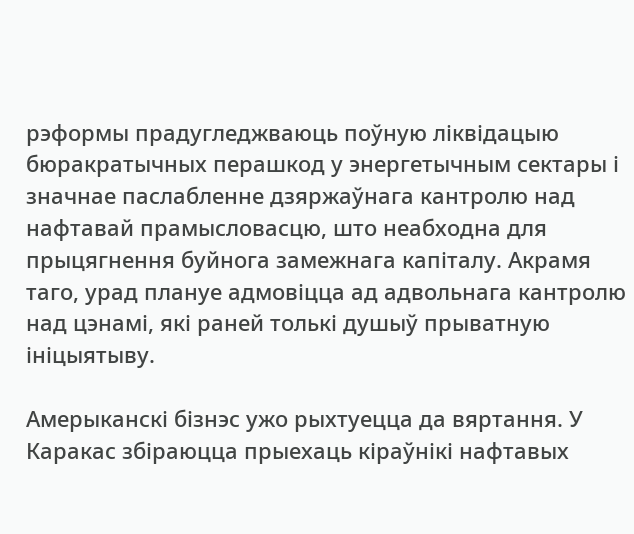рэформы прадугледжваюць поўную ліквідацыю бюракратычных перашкод у энергетычным сектары і значнае паслабленне дзяржаўнага кантролю над нафтавай прамысловасцю, што неабходна для прыцягнення буйнога замежнага капіталу. Акрамя таго, урад плануе адмовіцца ад адвольнага кантролю над цэнамі, які раней толькі душыў прыватную ініцыятыву.

Амерыканскі бізнэс ужо рыхтуецца да вяртання. У Каракас збіраюцца прыехаць кіраўнікі нафтавых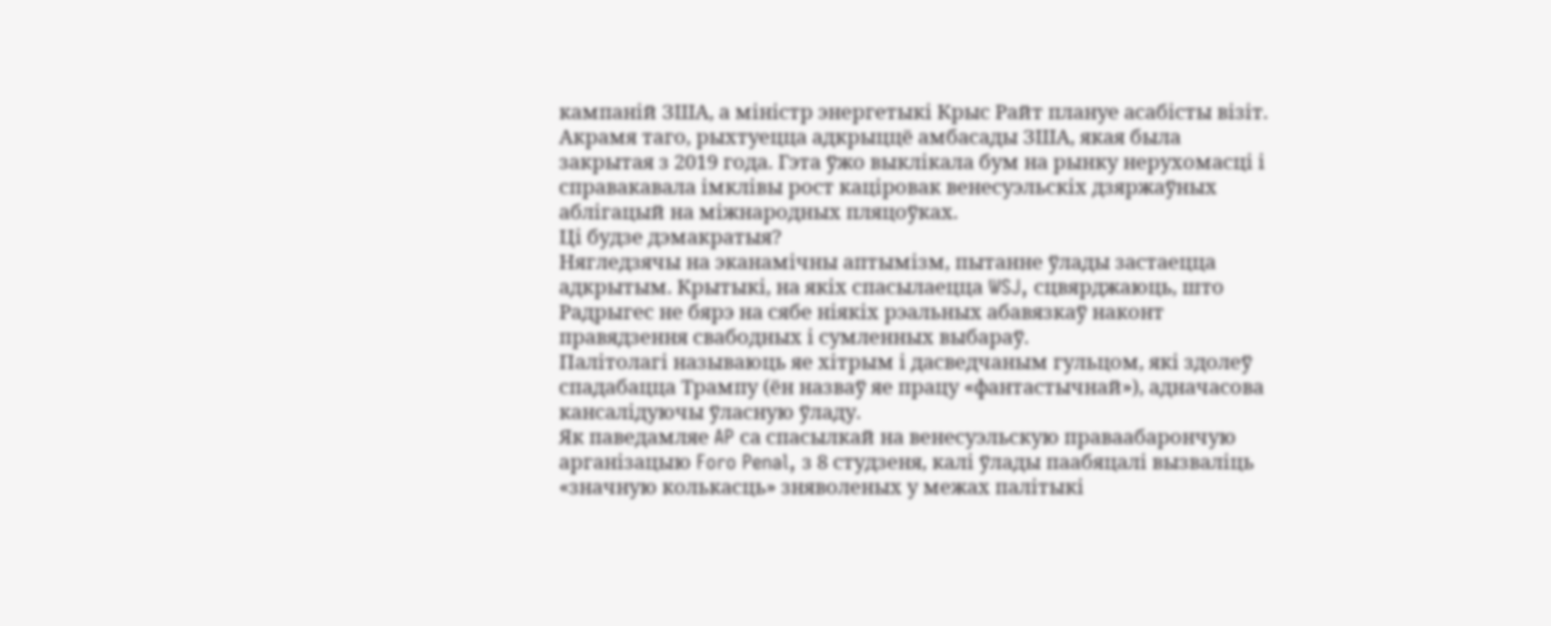кампаній ЗША, а міністр энергетыкі Крыс Райт плануе асабісты візіт. Акрамя таго, рыхтуецца адкрыццё амбасады ЗША, якая была закрытая з 2019 года. Гэта ўжо выклікала бум на рынку нерухомасці і справакавала імклівы рост каціровак венесуэльскіх дзяржаўных аблігацый на міжнародных пляцоўках.
Ці будзе дэмакратыя?
Нягледзячы на эканамічны аптымізм, пытанне ўлады застаецца адкрытым. Крытыкі, на якіх спасылаецца WSJ, сцвярджаюць, што Радрыгес не бярэ на сябе ніякіх рэальных абавязкаў наконт правядзення свабодных і сумленных выбараў.
Палітолагі называюць яе хітрым і дасведчаным гульцом, які здолеў спадабацца Трампу (ён назваў яе працу «фантастычнай»), адначасова кансалідуючы ўласную ўладу.
Як паведамляе AP са спасылкай на венесуэльскую праваабарончую арганізацыю Foro Penal, з 8 студзеня, калі ўлады паабяцалі вызваліць «значную колькасць» зняволеных у межах палітыкі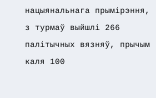нацыянальнага прымірэння, з турмаў выйшлі 266 палітычных вязняў, прычым каля 100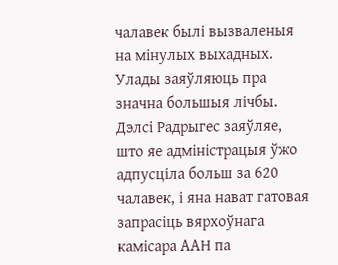чалавек былі вызваленыя на мінулых выхадных.
Улады заяўляюць пра значна большыя лічбы. Дэлсі Радрыгес заяўляе, што яе адміністрацыя ўжо адпусціла больш за 620 чалавек, і яна нават гатовая запрасіць вярхоўнага камісара ААН па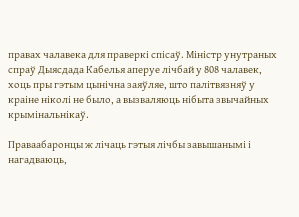правах чалавека для праверкі спісаў. Міністр унутраных спраў Дыясдада Кабелья аперуе лічбай у 808 чалавек, хоць пры гэтым цынічна заяўляе, што палітвязняў у краіне ніколі не было, а вызваляюць нібыта звычайных крымінальнікаў.

Праваабаронцы ж лічаць гэтыя лічбы завышанымі і нагадваюць,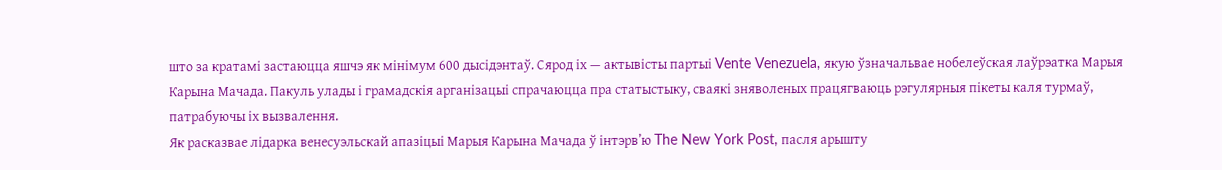што за кратамі застаюцца яшчэ як мінімум 600 дысідэнтаў. Сярод іх — актывісты партыі Vente Venezuela, якую ўзначальвае нобелеўская лаўрэатка Марыя Карына Мачада. Пакуль улады і грамадскія арганізацыі спрачаюцца пра статыстыку, сваякі зняволеных працягваюць рэгулярныя пікеты каля турмаў, патрабуючы іх вызвалення.
Як расказвае лідарка венесуэльскай апазіцыі Марыя Карына Мачада ў інтэрв’ю The New York Post, пасля арышту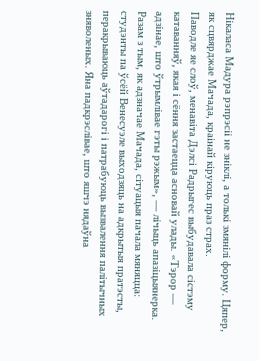Нікаласа Мадура рэпрэсіі не зніклі, а толькі змянілі форму. Цяпер, як сцвярджае Мачада, краінай кіруюць праз страх.
Паводле яе слоў, менавіта Дэлсі Радрыгес выбудавала сістэму катаванняў, якая і сёння застаецца асновай улады. «Тэрор — адзінае, што ўтрымлівае гэты рэжым», — лічыць апазіцыянерка.
Разам з тым, як адзначае Мачада, сітуацыя пачала мяняцца: студэнты па ўсёй Венесуэле выходзяць на адкрытыя пратэсты, перакрываюць аўтадарогі і патрабуюць вызвалення палітычных зняволеных. Яна падкрэслівае, што яшчэ нядаўна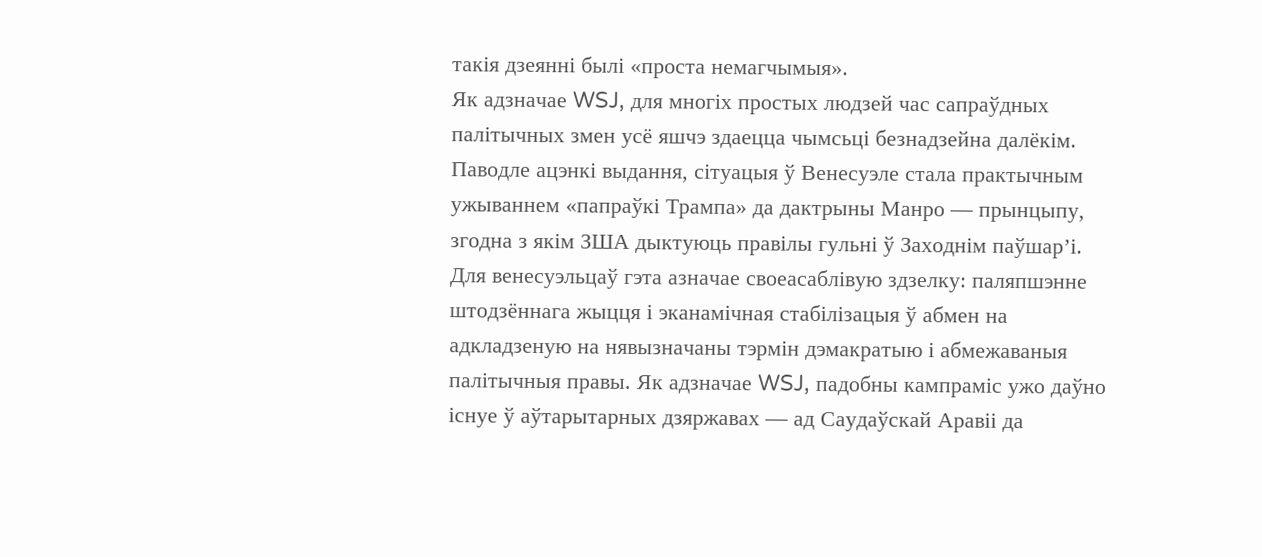такія дзеянні былі «проста немагчымыя».
Як адзначае WSJ, для многіх простых людзей час сапраўдных палітычных змен усё яшчэ здаецца чымсьці безнадзейна далёкім. Паводле ацэнкі выдання, сітуацыя ў Венесуэле стала практычным ужываннем «папраўкі Трампа» да дактрыны Манро — прынцыпу, згодна з якім ЗША дыктуюць правілы гульні ў Заходнім паўшар’і.
Для венесуэльцаў гэта азначае своеасаблівую здзелку: паляпшэнне штодзённага жыцця і эканамічная стабілізацыя ў абмен на адкладзеную на нявызначаны тэрмін дэмакратыю і абмежаваныя палітычныя правы. Як адзначае WSJ, падобны кампраміс ужо даўно існуе ў аўтарытарных дзяржавах — ад Саудаўскай Аравіі да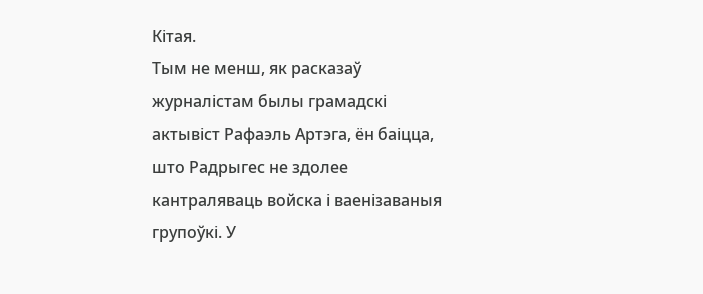Кітая.
Тым не менш, як расказаў журналістам былы грамадскі актывіст Рафаэль Артэга, ён баіцца, што Радрыгес не здолее кантраляваць войска і ваенізаваныя групоўкі. У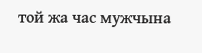той жа час мужчына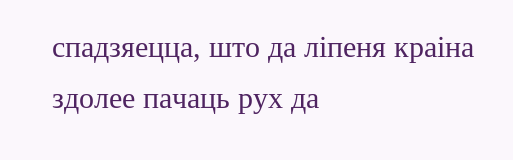спадзяецца, што да ліпеня краіна здолее пачаць рух да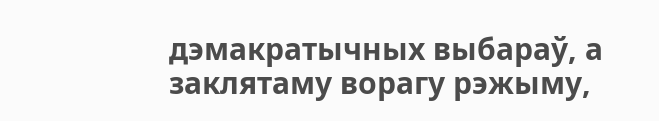дэмакратычных выбараў, а заклятаму ворагу рэжыму,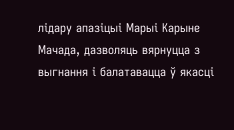лідару апазіцыі Марыі Карыне Мачада, дазволяць вярнуцца з выгнання і балатавацца ў якасці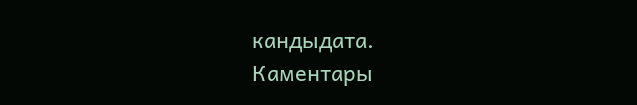кандыдата.
Каментары